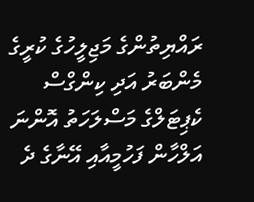ރައްޔިތުންގެ މަޖިލީހުގެ ކުރީގެ މެންބަރު އަދި ކިންގްސް ކެޕިޓަލްގެ މަސްލަހަތު އޮންނަ އަލްހާން ފަހުމީއާއި އޭނާގެ ދެ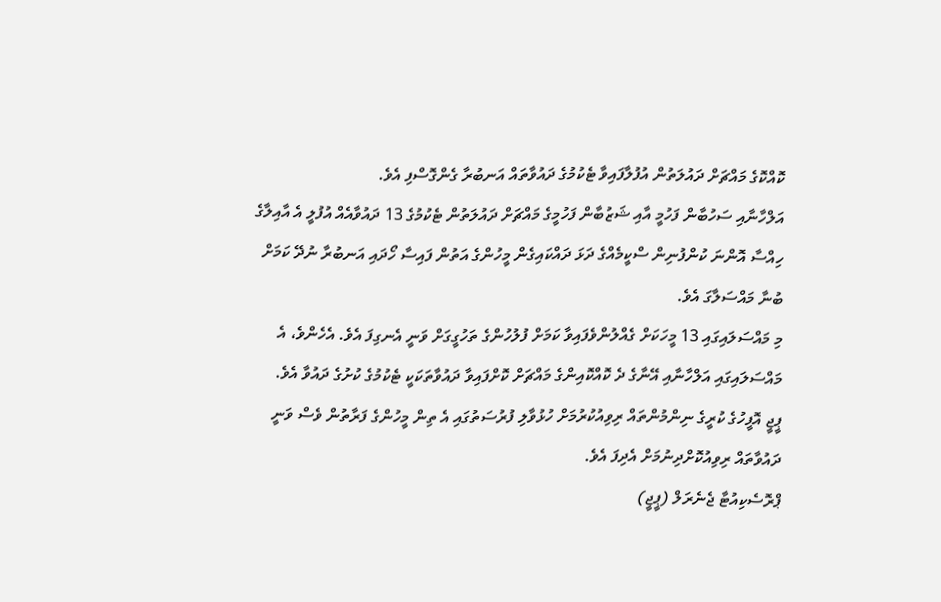ކޮއްކޮގެ މައްޗަށް ދައުލަތުން އުފުލާފައިވާ ޓެކުމުގެ ދައުވާތައް އަނބުރާ ގެންގޮސްފި އެވެ.
އަލްހާނާއި ސަހުބާން ފަހުމީ އާއި ޝަޒުބާން ފަހުމީގެ މައްޗަށް ދައުލަތުން ޓެކުމުގެ 13 ދައުވާއެއް އުފުލީ އެ އާއިލާގެ ހިއްސާ އޮންނަ ކުންފުނިން ސްކީމެއްގެ ދަޅަ ދައްކައިގެން މީހުންގެ އަތުން ފައިސާ ހޯދައި އަނބުރާ ނުދޭ ކަމަށް ބުނާ މައްސަލާގަ އެވެ.
މި މައްސަލައިގައި 13 މީހަކަށް ގެއްލުންވެފައިވާ ކަމަށް ފުލުހުންގެ ތަހުގީގަށް ވަނީ އެނގިފަ އެވެ. އެހެންވެ، އެ މައްސަލައިގައި އަލްހާނާއި އޭނާގެ ދެ ކޮއްކޮއިންގެ މައްޗަށް ކޮށްފައިވާ ދައުވާތަކަކީ ޓެކުމުގެ ކުށުގެ ދައުވާ އެވެ.
ޕީޖީ އޮފީހުގެ ކުރީގެ ނިންމުންތައް ރިވިއުކުރުމަށް ހުޅުވާލި ފުރުސަތުގައި އެ ތިން މީހުންގެ ފަރާތުން ވެސް ވަނީ ދައުވާތައް ރިވިއުކޮށްދިނުމަށް އެދިފަ އެވެ.
ޕްރޮސެކިއުޓާ ޖެނެރަލް (ޕީޖީ)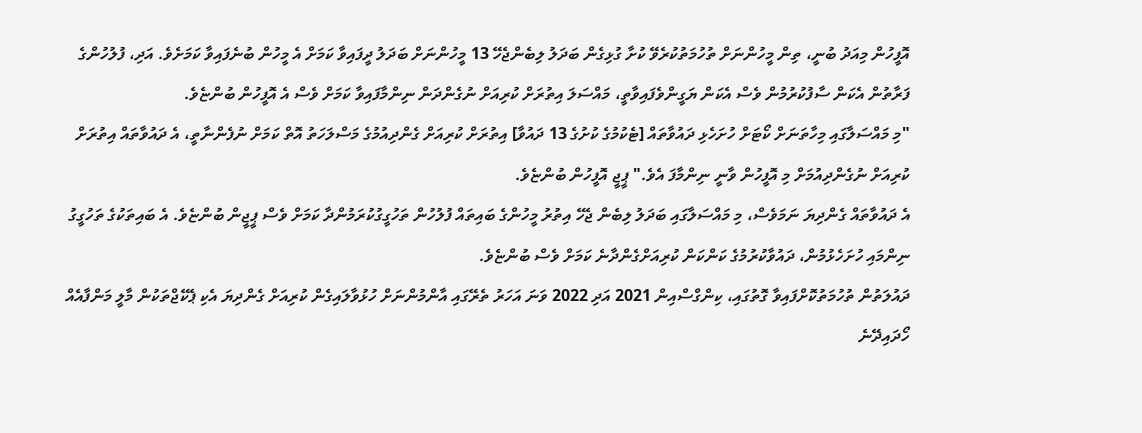އޮފީހުން މިއަދު ބުނީ، ތިން މީހުންނަށް ތުހުމަތުކުރެވޭ ކުށާ ގުޅިގެން ބަދަލު ލިބެންޖެހޭ 13 މީހުންނަށް ބަދަލު ދީފައިވާ ކަމަށް އެ މީހުން ބުނެފައިވާ ކަމަށެވެ. އަދި، ފުލުހުންގެ ފަރާތުން އެކަން ސާފުކުރުމުން ވެސް އެކަން ޔަގީންވެފައިވާތީ، މައްސަލަ އިތުރަށް ކުރިއަށް ނުގެންދަން ނިންމާފައިވާ ކަމަށް ވެސް އެ އޮފީހުން ބުންޏެވެ.
"މި މައްސަލާގައި މިހާތަނަށް ކޯޓަށް ހުށަހެޅި ދައުވާތައް [ޓެކުމުގެ ކުށުގެ 13 ދައުވާ] އިތުރަށް ކުރިއަށް ގެންދިއުމުގެ މަސްލަހަތު އޮތް ކަމަށް ނުފެންނާތީ، އެ ދައުވާތައް އިތުރަށް ކުރިއަށް ނުގެންދިއުމަށް މި އޮފީހުން ވާނީ ނިންމާފަ އެވެ." ޕީޖީ އޮފީހުން ބުންޏެވެ.
އެ ދައުވާތައް ގެންދިޔަ ނަމަވެސް، މި މައްސަލާގައި ބަދަލު ލިބެން ޖެހޭ އިތުރު މީހުންގެ ބައިތައް ފުލުހުން ތަހުގީގުކުރަމުންދާ ކަމަށް ވެސް ޕީޖީން ބުންޏެވެ. އެ ބައިތަކުގެ ތަހުގީގު ނިންމައި ހުށަހެޅުމުން، ދައުވާކުރުމުގެ ކަންކަން ކުރިއަށްގެންދާނެ ކަމަށް ވެސް ބުންޏެވެ.
ދައުލަތުން ތުހުމަތުކޮށްފައިވާ ގޮތުގައި، ކިންގްސްއިން 2021 އަދި 2022 ވަނަ އަހަރު ތެރޭގައި އާންމުންނަށް ހުޅުވާލައިގެން ކުރިއަށް ގެންދިޔަ އެކި ޕެކޭޖްތަކުން މާލީ މަންފާއެއް ހޯދައިދޭނެ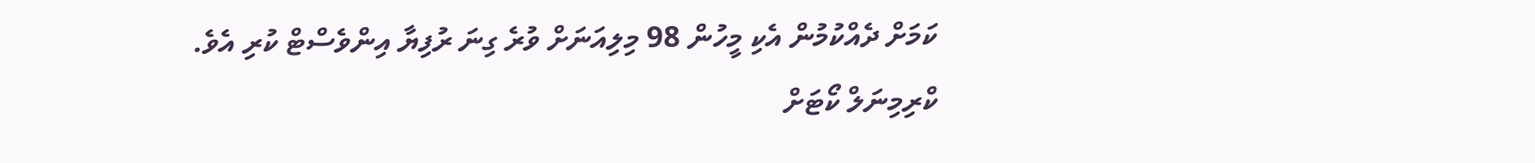ކަމަށް ދެއްކުމުން އެކި މީހުން 98 މިލިއަނަށް ވުރެ ގިނަ ރުފިޔާ އިންވެސްޓް ކުރި އެވެ.
ކްރިމިނަލް ކޯޓަށް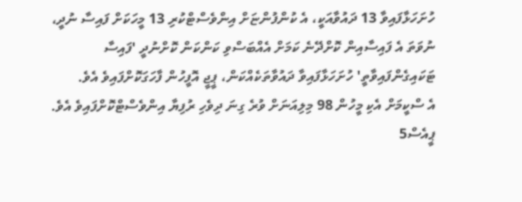ހުށަހަޅާފައިވާ 13 ދައުވާއަކީ، އެ ކުންފުންޏަށް އިންވެސްޓްކުރި 13 މީހަކަށް ފައިސާ ނުދީ، ނުވަތަ އެ ފައިސާއިން ކޮށްދޭނެ ކަމަށް އެއްބަސްވި ކަންކަން ކޮށްނުދީ 'ފައިސާ ޓަކައިގެންފައިވާތީ' ހުށަހަޅާފައިވާ ދައުވާތަކެއްކަން، ޕީޖީ އޮފީހުން ފާހަގަކޮށްފައިވެ އެވެ.
އެ ސްކީމަށް އެކި މީހުން 98 މިލިއަނަށް ވުރެ ގިނަ ދިވެހި ރުފިޔާ އިންވެސްޓްކޮށްފައިވެ އެވެ.
ޕީއެސް5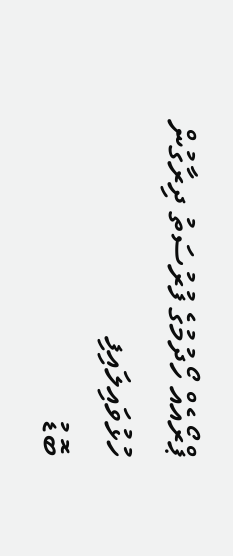ޕްރޯއެއް ހޯދުމުގެ ފުރުސަތު ދިރާގުން ހުޅުވައިލައިފި
ބޮޑު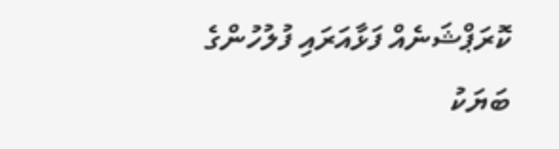ކޮރަޕްޝަނެއް ފަޅާއަރައި ފުލުހުންގެ ބަޔަކު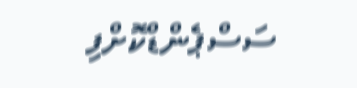ސަސްޕެންޑްކޮށްފި